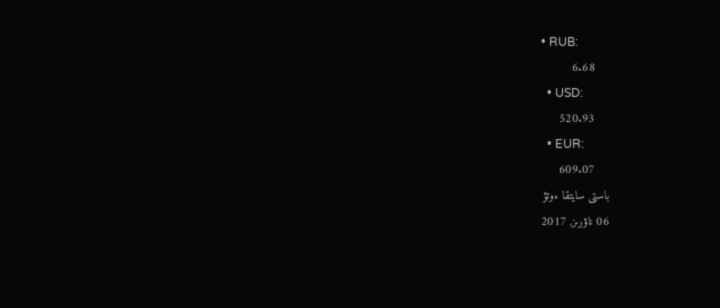• RUB:
    6.68
  • USD:
    520.93
  • EUR:
    609.07
باستى سايتقا ءوتۋ
06 ناۋرىز, 2017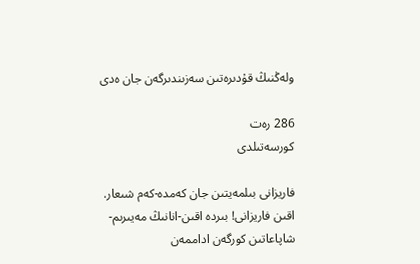ولەڭنىڭ قۇدىرەتىن سەزىندىرگەن جان ەدى

286 رەت
كورسەتىلدى

فاريزانى بىلمەيتىن جان كەمدە-كەم شىعار. اقىن فاريزانى! بىردە اقىن-انانىڭ مەيىرىم-شاپاعاتىن كورگەن اداممەن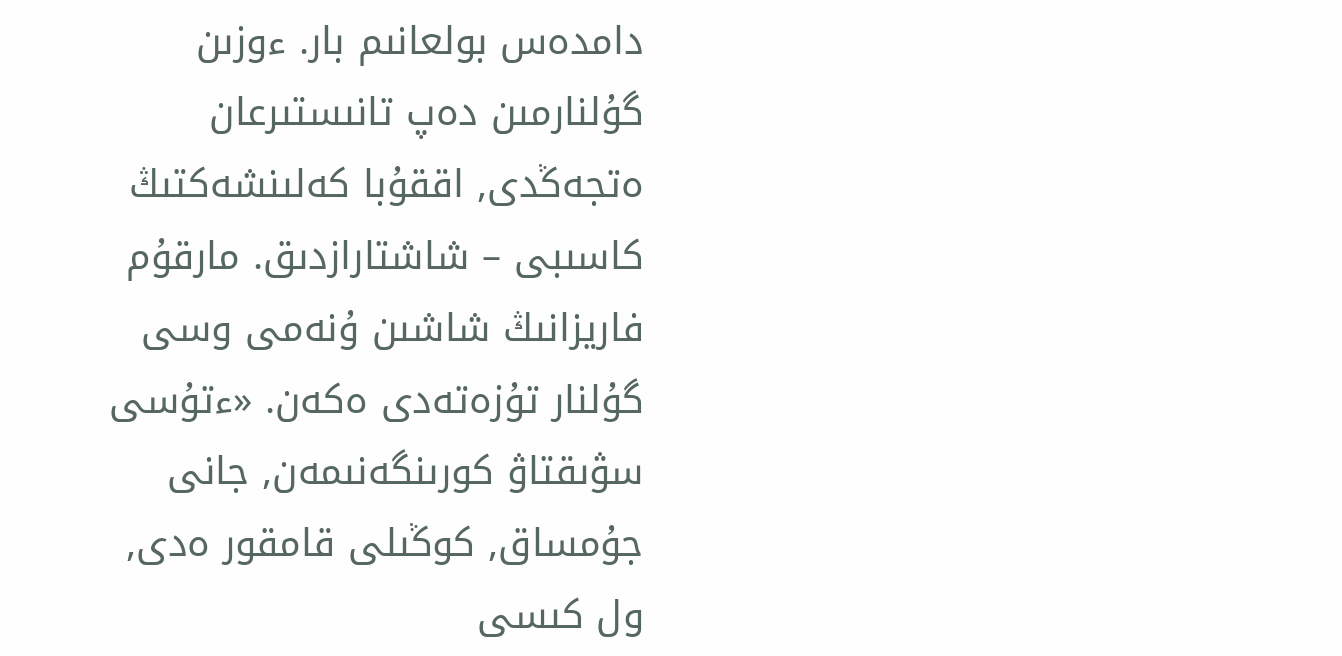دامدەس بولعانىم بار. ءوزىن گۇلنارمىن دەپ تانىستىرعان ەتجەڭدى, اققۇبا كەلىنشەكتىڭ كاسىبى – شاشتارازدىق. مارقۇم فاريزانىڭ شاشىن ۇنەمى وسى گۇلنار تۇزەتەدى ەكەن. «ءتۇسى سۋىقتاۋ كورىنگەنىمەن, جانى جۇمساق, كوڭىلى قامقور ەدى, ول كىسى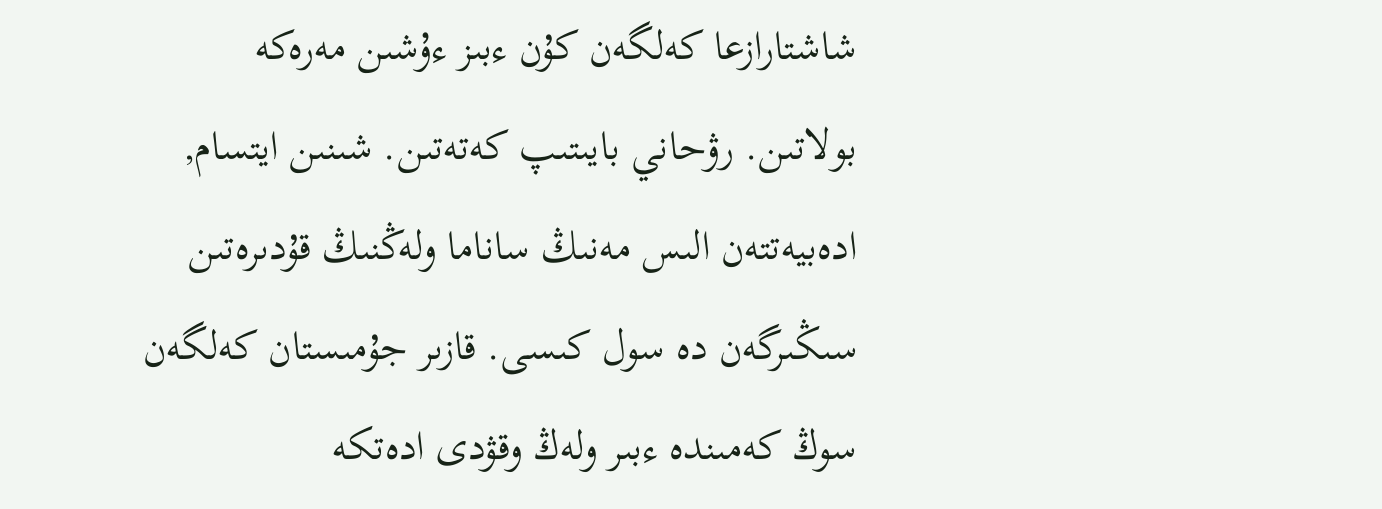شاشتارازعا كەلگەن كۇن ءبىز ءۇشىن مەرەكە بولاتىن. رۋحاني بايىتىپ كەتەتىن. شىنىن ايتسام, ادەبيەتتەن الىس مەنىڭ ساناما ولەڭنىڭ قۇدىرەتىن سىڭىرگەن دە سول كىسى. قازىر جۇمىستان كەلگەن سوڭ كەمىندە ءبىر ولەڭ وقۋدى ادەتكە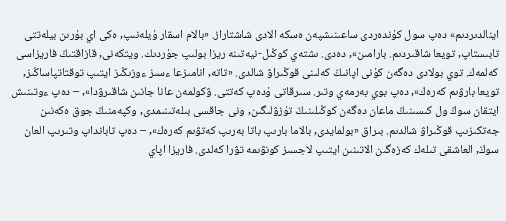اينالدىردىم» دەپ سول كۇندەردى ساعىنىشپەن ەسكە الادى شاشتاراز. «بالام اسقار ۇيلەنىپ, ەكى اي بۇرىن بيلەتتى تابىستاپ, تويعا شاقىردىم. بارامىن», دەدى. ىشتەي كوڭىل-نيەتىنە ريزا بولىپ جۇردىك. ويتكەنى, قازاقتىڭ فاريزاسى كەلمەك. توي بولادى دەگەن كۇنى اپانىڭ كەلىنى قوڭىراۋ شالدى. «تاتە, انامىزعا ءسىز ءوزىڭىز ايتىپ توقتاتپاساڭىز, تويعا بارۋىم كەرەك», دەپ بوي بەرمەي وتىر. سىرقاتى ۇدەپ كەتتى. ۋكولمەن عانا جانىن شاقىرۋدا», – دەپ ءوتىنىش ايتقان سوڭ ول كىسىنىڭ ماعان دەگەن كوڭىلىنىڭ تۇزۋلىگىن, ونى جاقسى بىلەتىنىمدى, وكپەمنىڭ جوق ەكەنىن جەتكىزىپ قوڭىراۋ شالدىم. بىراق «بولمايدى, بالاما بارىپ باتا بەرىپ كەتۋىم كەرەك», – دەپ تابانداپ وتىرىپ العان سوڭ, العاشقى تىلەك كەزەگىن الاتىنىن ايتىپ لاجسىز كونۋىمە تۋرا كەلدى. فاريزا اپاي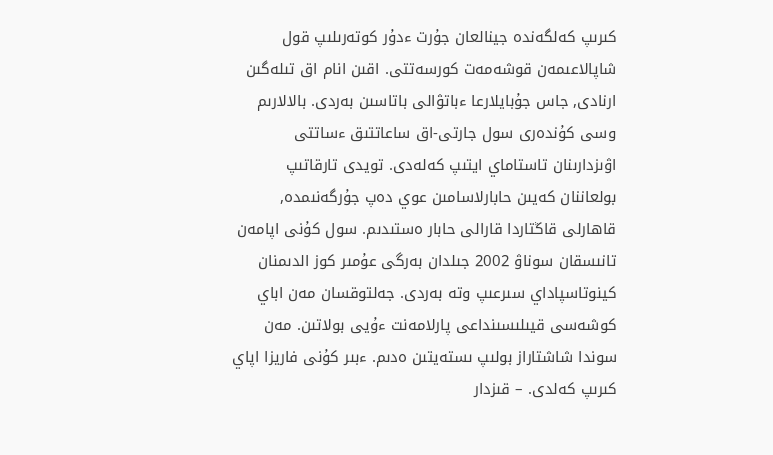كىرىپ كەلگەندە جينالعان جۇرت ءدۇر كوتەرىلىپ قول شاپالاعىمەن قوشەمەت كورسەتتى. اقىن انام اق تىلەگىن ارنادى, جاس جۇبايلارعا ءباتۋالى باتاسىن بەردى. بالالارىم وسى كۇندەرى سول جارتى-اق ساعاتتىق ءساتتى اۋىزدارىنان تاستاماي ايتىپ كەلەدى. تويدى تارقاتىپ بولعاننان كەيىن حابارلاسامىن عوي دەپ جۇرگەنىمدە, قاھارلى قاڭتاردا قارالى حابار ەستىدىم. سول كۇنى اپامەن تانىسقان سوناۋ 2002 جىلدان بەرگى عۇمىر كوز الدىمنان كينوتاسپاداي سىرعىپ وتە بەردى. جەلتوقسان مەن اباي كوشەسى قيىلىسىنداعى پارلامەنت ءۇيى بولاتىن. مەن سوندا شاشتاراز بولىپ ىستەيتىن ەدىم. ءبىر كۇنى فاريزا اپاي كىرىپ كەلدى. – قىزدار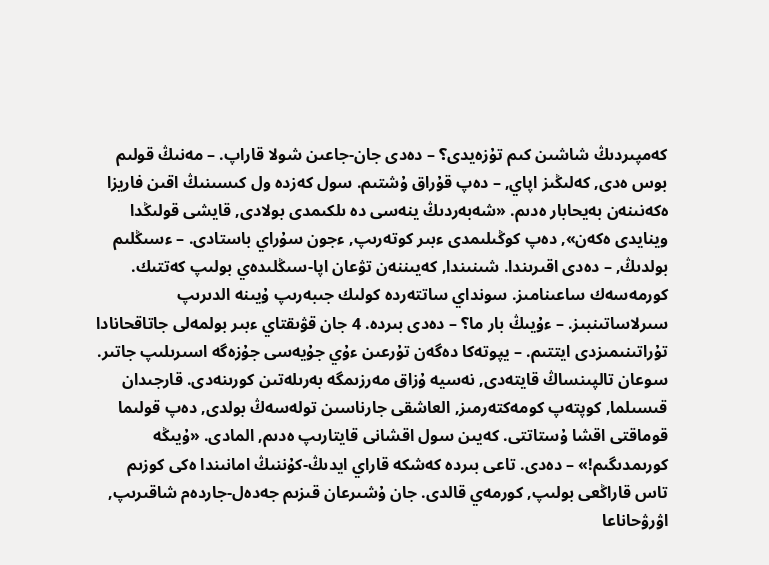كەمپىردىڭ شاشىن كىم تۇزەيدى؟ – دەدى جان-جاعىن شولا قاراپ. – مەنىڭ قولىم بوس ەدى, كەلىڭىز اپاي, – دەپ قۇراق ۇشتىم. سول كەزدە ول كىسىنىڭ اقىن فاريزا ەكەنىنەن بەيحابار ەدىم. «شەبەردىڭ ينەسى دە ىلكىمدى بولادى, قايشى قولىڭدا وينايدى ەكەن», دەپ كوڭىلىمدى ءبىر كوتەرىپ, ءجون سۇراي باستادى. – ءسىڭلىم بولدىڭ, – دەدى اقىرىندا. شىنىندا, كەيىننەن تۋعان اپا-سىڭلىدەي بولىپ كەتتىك. كورمەسەك ساعىنامىز. سونداي ساتتەردە كولىك جىبەرىپ ۇيىنە الدىرىپ سىرلاساتىنبىز. – ءۇيىڭ بار ما؟ – دەدى بىردە. 4 جان قۋىقتاي ءبىر بولمەلى جاتاقحانادا تۇراتىنىمىزدى ايتتىم. – يپوتەكا دەگەن تۇرعىن ءۇي جۇيەسى جۇزەگە اسىرىلىپ جاتىر. سوعان تالپىنساڭ قايتەدى, نەسيە ۇزاق مەرزىمگە بەرىلەتىن كورىنەدى. قارجىدان قىسىلما, كوپتەپ كومەكتەرمىز, العاشقى جارناسىن تولەسەڭ بولدى, دەپ قولىما قوماقتى اقشا ۇستاتتى. كەيىن سول اقشانى قايتارىپ ەدىم, المادى. «ۇيىڭە كورىمدىگىم!» – دەدى. تاعى بىردە كەشكە قاراي ايدىڭ-كۇننىڭ امانىندا ەكى كوزىم تاس قاراڭعى بولىپ, كورمەي قالدى. جان ۇشىرعان قىزىم جەدەل-جاردەم شاقىرىپ, اۋرۋحاناعا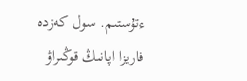ءتۇستىم. سول كەزدە فاريزا اپانىڭ قوڭىراۋ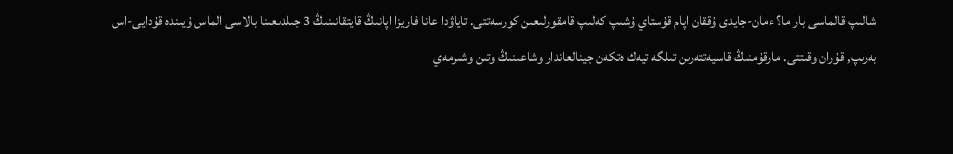شالىپ قالماسى بار ما؟ ءمان-جايدى ۇققان اپام قۇستاي ۇشىپ كەلىپ قامقورلىعىن كورسەتتى. تاياۋدا عانا فاريزا اپانىڭ قايتقانىنىڭ 3 جىلدىعىنا بالاسى الماس ۇيىندە قۇدايى-اس بەرىپ, قۇران وقىتتى. مارقۇمنىڭ قاسيەتتەرىن تىلگە تيەك ەتكەن جينالعاندار وشاعىنىڭ وتىن وشىرمەي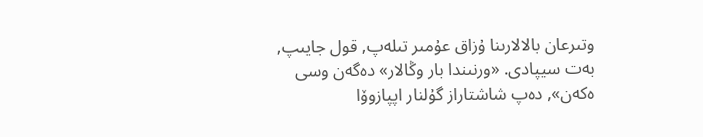وتىرعان بالالارىنا ۇزاق عۇمىر تىلەپ, قول جايىپ, بەت سيپادى. «ورنىندا بار وڭالار» دەگەن وسى ەكەن», دەپ شاشتاراز گۇلنار اپپازوۆا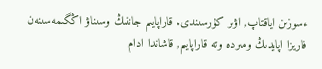ءسوزىن اياقتاپ, اۋىر كۇرسىندى. قاراپايىم جاننىڭ وسىناۋ اڭگىمەسىنەن فاريزا اپايدىڭ ومىردە وتە قاراپايىم, قاشاندا ادام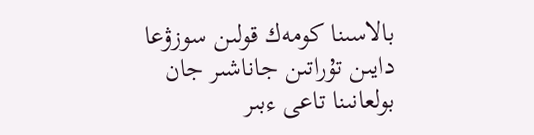بالاسىنا كومەك قولىن سوزۋعا دايىن تۇراتىن جاناشىر جان بولعانىنا تاعى ءبىر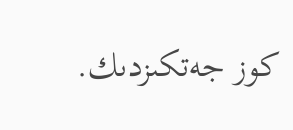كوز جەتكىزدىك.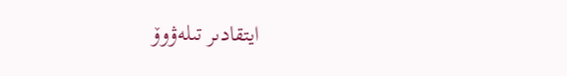ايتقادىر تىلەۋوۆ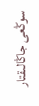سوڭعى جاڭالىقتار